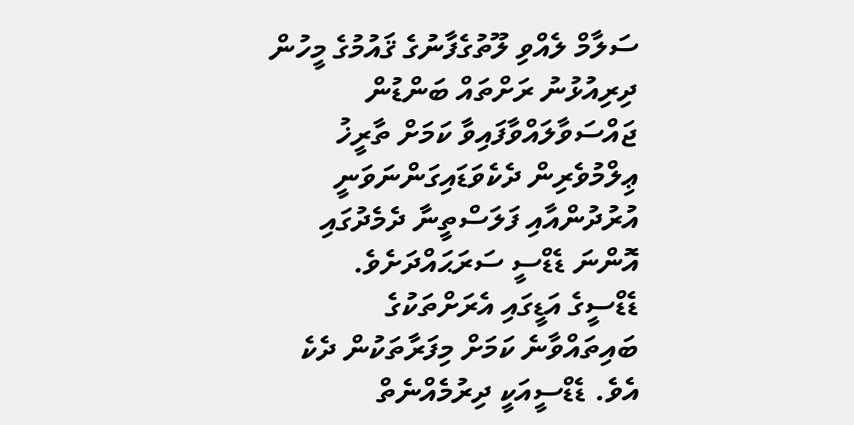ސަލާމް ލެއްވި ލޫތުގެފާނުގެ ޤައުމުގެ މީހުން ދިރިއުޅުނު ރަށްތައް ބަންޑުން ޖައްސަވާލައްވާފައިވާ ކަމަށް ތާރީޚު ޢިލްމުވެރިން ދެކެވަޑައިގަންނަވަނީ އުރުދުންއާއި ފަލަސްތީނާ ދެމެދުގައި އޮންނަ ޑެޑްސީ ސަރަޙައްދަށެވެ.
ޑެޑްސީގެ އަޑީގައި އެރަށްތަކުގެ ބައިތައްވާނެ ކަމަށް މިފަރާތަކުން ދެކެ އެވެ. ޑެޑްސީއަކީ ދިރުމެއްނެތް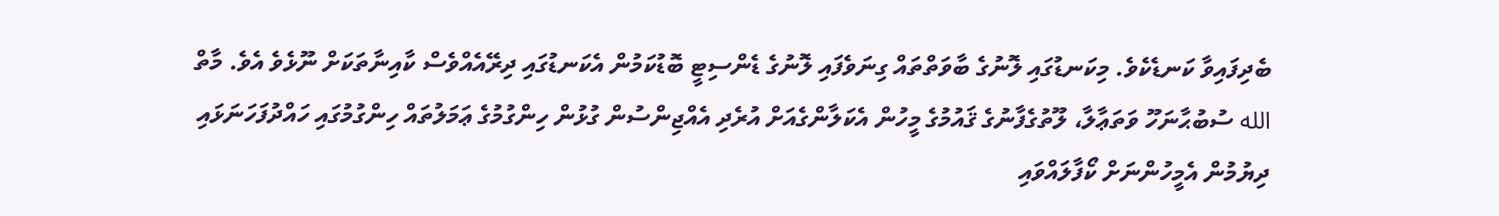ބެދިފައިވާ ކަނޑެކެވެ. މިކަނޑުގައި ލޮނުގެ ބާވަތްތައް ގިނަވެފައި ލޮނުގެ ޑެންސިޓީ ބޮޑުކަމުން އެކަނޑުގައި ދިރޭއެއްވެސް ކާއިނާތަކަށް ނޫޅެވެ އެވެ. މާތް الله ސުބުޙާނަހޫ ވަތަޢާލާ، ލޫތުގެފާނުގެ ޤައުމުގެ މީހުން އެކަލާންގެއަށް އުރެދި އެއްޖިންސުން ގުޅުން ހިންގުމުގެ ޢަމަލުތައް ހިންގުމުގައި ހައްދުފަހަނަޅައި ދިޔުމުން އެމީހުންނަށް ކޯފާލައްވައި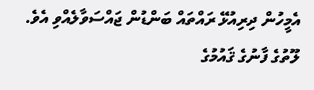އެމީހުން ދިރިއުޅޭ ރައްތައް ބަންޑުން ޖައްސަވާލެއްވި އެވެ. ލޫތުގެ ފާނުގެ ޤައުމުގެ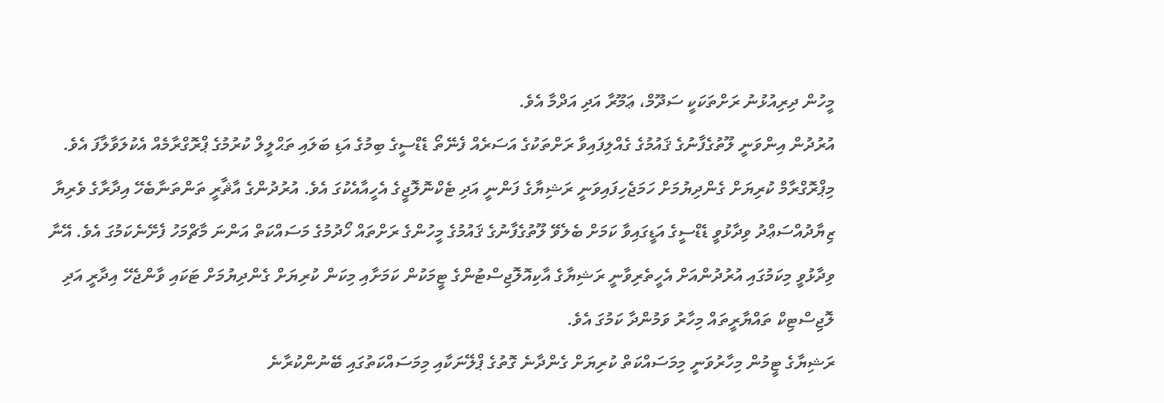މީހުން ދިރިއުޅުނު ރަށްތަކަކީ ސަދޫމް، ޢަމޫރާ އަދި އަދްމާ އެވެ.
އުރުދުން އިންވަނީ ލޫތުގެފާނުގެ ޤައުމުގެ ގެއްލިފައިވާ ރަށްތަކުގެ އަސަރެއް ފެނޭތޯ ޑެޑްސީގެ ބިމުގެ އަޑި ބަލައި ތަޙްލީލް ކުރުމުގެ ޕްރޮގްރާމެއް އެކުލަވާލާފަ އެވެ. މިޕްރޮގްރާމް ކުރިޔަށް ގެންދިޔުމަށް ހަމަޖެހިފައިވަނީ ރަޝިޔާގެ ފަންނީ އަދި ޓެކްނޮލޮޖީގެ އެހީއާއެކުގަ އެވެ. އުރުދުންގެ އާޘާރީ ތަންތަނާބެހޭ އިދާރާގެ ވެރިޔާ ޒިޔާދުއްސަޢްދު ވިދާޅުވީ ޑެޑްސީގެ އަޑީގައިވާ ކަމަށް ބެލެވޭ ލޫތުގެފާނުގެ ޤައުމުގެ މީހުންގެ ރަށްތައް ހޯދުމުގެ މަސައްކަތް އަންނަ މާޗްމަހު ފެށޭނެކަމުގަ އެވެ. އޭނާ ވިދާޅުވީ މިކަމުގައި އުރުދުންއަށް އެހީތެރިވާނީ ރަޝިޔާގެ އާކިއޮލޮޖިސްޓުންގެ ޓީމަކުން ކަމަށާއި މިކަން ކުރިޔަށް ގެންދިޔުމަށް ޓަކައި ވާންޖެހޭ އިދާރީ އަދި ލޮޖިސްޓިކް ތައްޔާރީތައް މިހާރު ވަމުންދާ ކަމުގަ އެވެ.
ރަޝިޔާގެ ޓީމުން މިހާރުވަނީ މިމަސައްކަތް ކުރިޔަށް ގެންދާނެ ގޮތުގެ ޕްލޭނަކާއި މިމަސައްކަތުގައި ބޭނުންކުރާނެ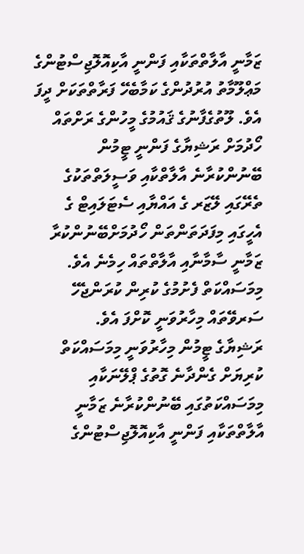ޒަމާނީ އާލާތްތަކާއި ފަންނީ އާކިއޮލޮޖިސްޓުންގެ މަޢްލޫމާތު އުރުދުންގެ ކަމާބެހޭ ފަރާތްތަކަށް ދީފަ އެވެ. ލޫތުގެފާނުގެ ޤައުމުގެ މީހުންގެ ރަށްތައް ހޯދުމަށް ރަޝިޔާގެ ފަންނީ ޓީމުން ބޭނުންކުރާނެ އާލާތްކާއި ވަސީލަތްތަކުގެ ތެރޭގައި ލޭޒަރ ގެ އައްޔާއި ސެޓަލައިޓް ގެ އެހީގައި މިފަދަތަންތަން ހޯދުމަށްބޭނުންކުރާ ޒަމާނީ ސާމާނާއި އާލާތްތައް ހިމެނެ އެވެ. މިމަސައްކަތް ފެށުމުގެ ކުރިން ކުރަންޖެހޭ ސަރވޭތައް މިހާރުވަނީ ކޮށްފަ އެވެ.
ރަޝިޔާގެ ޓީމުން މިހާރުވަނީ މިމަސައްކަތް ކުރިޔަށް ގެންދާނެ ގޮތުގެ ޕްލޭނަކާއި މިމަސައްކަތުގައި ބޭނުންކުރާނެ ޒަމާނީ އާލާތްތަކާއި ފަންނީ އާކިއޮލޮޖިސްޓުންގެ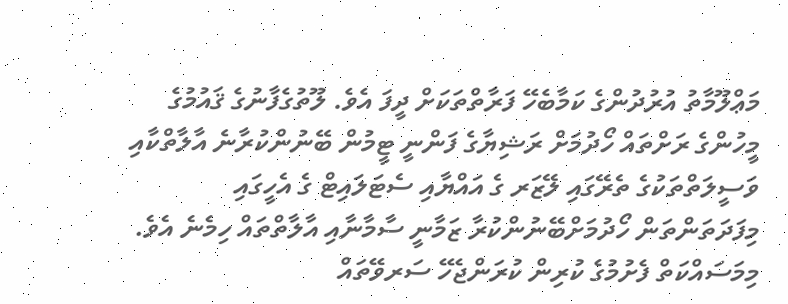މަޢްލޫމާތު އުރުދުންގެ ކަމާބެހޭ ފަރާތްތަކަށް ދީފަ އެވެ. ލޫތުގެފާނުގެ ޤައުމުގެ މީހުންގެ ރަށްތައް ހޯދުމަށް ރަޝިޔާގެ ފަންނީ ޓީމުން ބޭނުންކުރާނެ އާލާތްކާއި ވަސީލަތްތަކުގެ ތެރޭގައި ލޭޒަރ ގެ އައްޔާއި ސެޓަލައިޓް ގެ އެހީގައި މިފަދަތަންތަން ހޯދުމަށްބޭނުންކުރާ ޒަމާނީ ސާމާނާއި އާލާތްތައް ހިމެނެ އެވެ. މިމަސައްކަތް ފެށުމުގެ ކުރިން ކުރަންޖެހޭ ސަރވޭތައް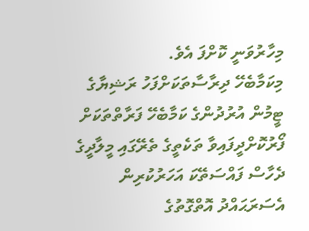މިހާރުވަނީ ކޮށްފަ އެވެ.
މިކަމާބެހޭ ދިރާސާތަކަށްފަހު ރަޝިޔާގެ ޓީމުން އުރުދުންގެ ކަމާބެހޭ ފަރާތްތަކަށް ފޯރުކޮށްދީފައިވާ ތަކެތީގެ ތެރޭގައި މީލާދީގެ ދެހާސް ފައްސަތޭކަ އަހަރުކުރިން އެސަރަޙައްދު އޮތްގޮތުގެ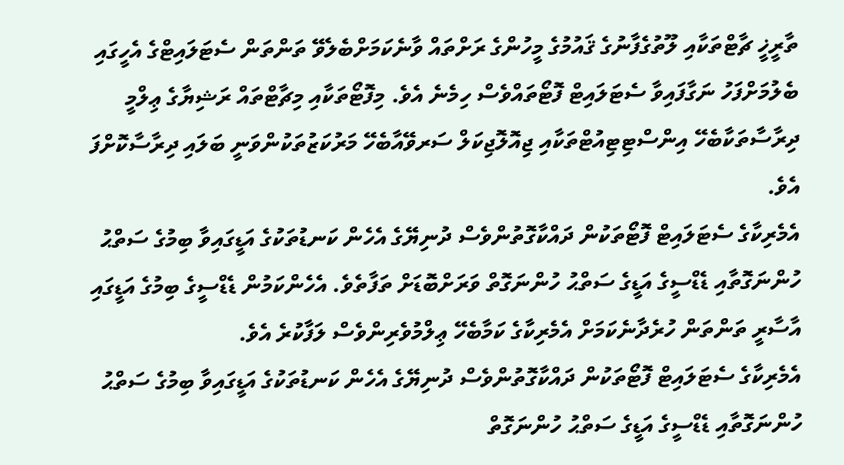ތާރީޚީ ޗާޓްތަކާއި ލޫތުގެފާނުގެ ޤައުމުގެ މީހުންގެ ރަށްތައް ވާނެކަމަށްބެލެވޭ ތަންތަން ސެޓަލައިޓްގެ އެހީގައި ބެލުމަށްފަހު ނަގާފައިވާ ސެޓަލައިޓް ފޮޓޯތައްވެސް ހިމެނެ އެވެ. މިފޮޓޯތަކާއި މިޗާޓްތައް ރަޝިޔާގެ ޢިލްމީ ދިރާސާތަކާބެހޭ އިންސްޓިޓިއުޓްތަކާއި ޖިއޮލޮޖިކަލް ސަރވޭއާބެހޭ މަރުކަޒުތަކުންވަނީ ބަލައި ދިރާސާކޮށްފަ އެވެ.
އެމެރިކާގެ ސެޓަލައިޓް ފޮޓޯތަކުން ދައްކާގޮތުންވެސް ދުނިޔޭގެ އެހެން ކަނޑުތަކުގެ އަޑީގައިވާ ބިމުގެ ސަތްޙު ހުންނަގޮތާއި ޑެޑްސީގެ އަޑީގެ ސަތްޙު ހުންނަގޮތް ވަރަށްބޮޑަށް ތަފާތެވެ. އެހެންކަމުން ޑެޑްސީގެ ބިމުގެ އަޑީގައި އާސާރީ ތަންތަން ހުރެދާނެކަމަށް އެމެރިކާގެ ކަމާބެހޭ ޢިލްމުވެރިންވެސް ލަފާކުރެ އެވެ.
އެމެރިކާގެ ސެޓަލައިޓް ފޮޓޯތަކުން ދައްކާގޮތުންވެސް ދުނިޔޭގެ އެހެން ކަނޑުތަކުގެ އަޑީގައިވާ ބިމުގެ ސަތްޙު ހުންނަގޮތާއި ޑެޑްސީގެ އަޑީގެ ސަތްޙު ހުންނަގޮތް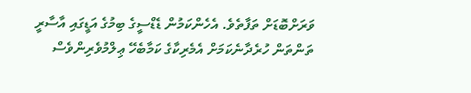ވަރަށްބޮޑަށް ތަފާތެވެ. އެހެންކަމުން ޑެޑްސީގެ ބިމުގެ އަޑީގައި އާސާރީ ތަންތަން ހުރެދާނެކަމަށް އެމެރިކާގެ ކަމާބެހޭ ޢިލްމުވެރިންވެސް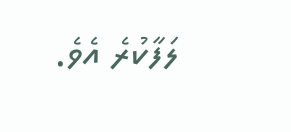ލަފާކުރެ އެވެ.